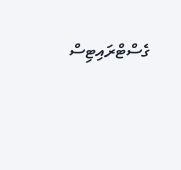ގެސްޓްރައިޓިސް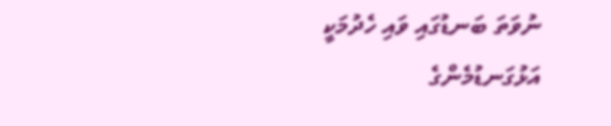ނުވަތަ ބަނޑުގައި ވައި ހެދުމަކީ އަޅުގަނޑުމެންގެ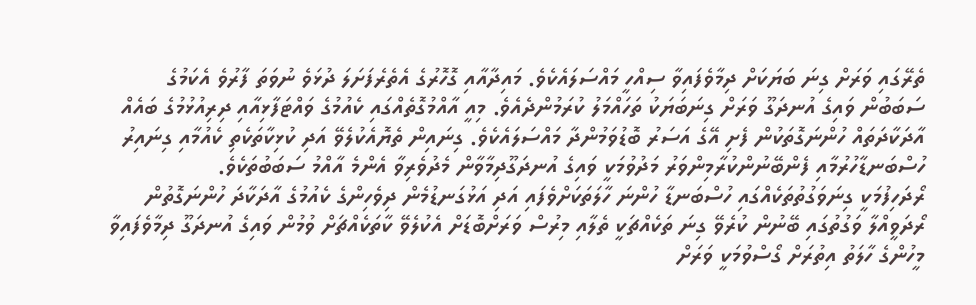ތެރޭގައި ވަރަށް ގިނަ ބަޔަކަށް ދިމާވެފައިވާ ސިއްހީ މައްސަލައެކެވެ. މައިދާއާއި ގޮހޮރުގެ އެތެރެފަށަލަ ދުޅަވެ ނުވަތަ ފާރުވެ އެކަމުގެ ސަބަބުން ވައިގެ އުނދަގޫ ވަރަށް ގިނަބަޔަކު ތަހައްމަލު ކުރަމުންދެއެވެ. މިއީ އާއްމުގޮތެއްގައި ކެއުމުގެ ވައްޓަފާޅިއާއި ދިރިއުޅުމުގެ ބައެއް އާދަކާދަތައް ހުންނަގޮތަކުން ފެށި އޭގެ އަސަރު ބޮޑުވަމުންދާ މައްސަލައެކެވެ. ގިނައިން ތެޔޮއެކުލެވޭ އަދި ކުޅިކާތަކެތި ކެއުމާއި ގިނައިރު ހުސްބަނޑާހުރުމާއި ފެންބޭނުންކުރާމިންވަރު މަދުވުމަކީ ވައިގެ އުނދަގޫދިމާވާން މެދުވެރިވާ އެންމެ އާއްމު ސަބަބުތަކެވެ.
ރޯދަހިފުމަކީ ގިނަވަގުތުތަކެއްގައި ހުސްބަނޑާ ހުންނަ ހާލަތަކަށްވެފައި އަދި އަޅުގަނޑުމެން ދިވެހިންގެ ކެއުމުގެ އާދަކާދަ ހުންނަގޮތުން ރޯދަވީއްލާ ވަގުތުގައި ބޭނުން ކުރެވޭ ގިނަ ތަކެއްޗަކީ ތެލާއި މިރުސް ވަރަށްބޮޑަށް އެކުލެވޭ ކާތަކެއްޗަށް ވުމުން ވައިގެ އުނދަގޫ ދިމާވެފައިވާ މީހުންގެ ހާލަތު އިތުރަށް ގޯސްވުމަކީ ވަރަށް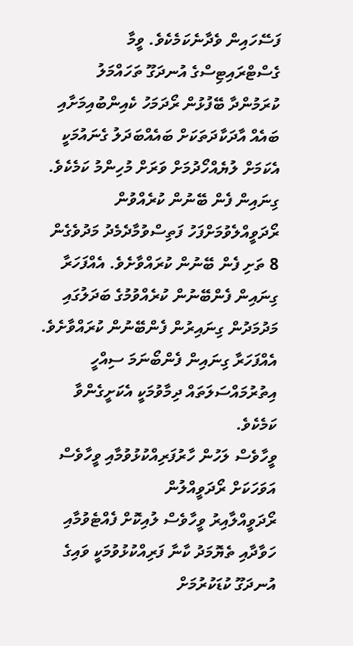ފަސޭހައިން ވެދާނެކަމެކެވެ. ވީމާ ގެސްޓްރައިޓިސްގެ އުނދަގޫ ތަހައްމަލު ކުރަމުންދާ ބޭފުޅުން ރޯދަމަހު ކެއިންބުއިމަށާއި ބައެއް އާދަކާދަތަކަށް ބައެއްބަދަލު ގެނައުމަކީ އެކަމަށް ލުޔެއްހޯދުމަށް ވަރަށް މުހިންމު ކަމެކެވެ.
ގިނައިން ފެން ބޭނުން ކުރެއްވުން
ރޯދަވީއްލެވުމަށްފަހު ފަތިސްވުމާދެމެދު މަދުވެގެން 8 ތަށި ފެން ބޭނުން ކުރައްވާށެވެ. އެއްފަހަރާ ގިނައިން ފެންބޭނުން ކުރެއްވުމުގެ ބަދަލުގައި މަދުމަދުން ގިނައިރުން ފެންބޭނުން ކުރައްވާށެވެ. އެއްފަހަރާ ގިނައިން ފެންބޯނަމަ ސިއްހީ އިތުރުމައްސަލަތައް ދިމާވުމަކީ އެކަށީގެންވާ ކަމެކެވެ.
ވީހާވެސް ލަހުން ހާރުފަރިއްކުޅުވުމާއި ވީހާވެސް އަވަހަކަށް ރޯދަވީއްލުން
ރޯދަވީއްލާއިރު ވީހާވެސް ލުއިކޮށް ފެއްޓެވުމާއި ހަވާދާއި ތެޔޮމަދު ކާނާ ފަރިއްކުޅުވުމަކީ ވައިގެ އުނދަގޫ ކުޑަކުރުމަށް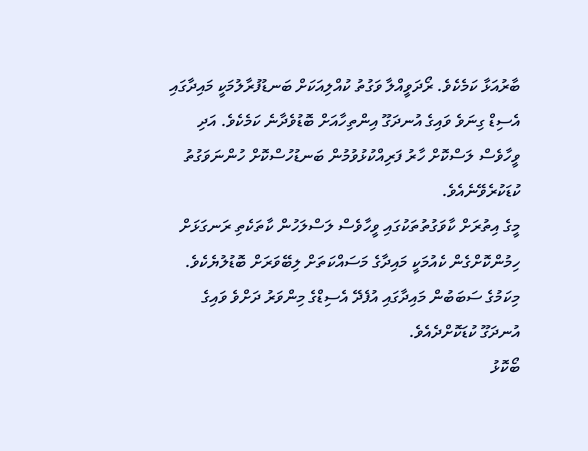ބާރުއަޅާ ކަމެކެވެ. ރޯދަވީއްލާ ވަގުތު ކުއްލިއަކަށް ބަނޑުފުރާލުމަކީ މައިދާގައި އެސިޑް ގިނަވެ ވައިގެ އުނދަގޫ އިންތިހާއަށް ބޮޑުވެދާނެ ކަމެކެވެ. އަދި ވީހާވެސް ލަސްކޮށް ހާރު ފަރިއްކުޅުވުމުން ބަނޑުހުސްކޮށް ހުންނަވަގުތު ކުޑަކުރެވޭނެއެވެ.
މީގެ އިތުރަށް ކާވަގުތުތަކުގައި ވީހާވެސް ލަސްލަހުން ކާތަކެތި ރަނގަޅަށް ހިމުންކޮށްގެން ކެއުމަކީ މައިދާގެ މަސައްކަތަށް ލިބޭވަރަށް ބޮޑުލުޔެކެވެ. މިކަމުގެ ސަބަބުން މައިދާގައި އުފެދޭ އެސިޑްގެ މިންވަރު ދަށްވެ ވައިގެ އުނދަގޫ ކުޑަކޮށްދެއެވެ.
ބޯކޮޅު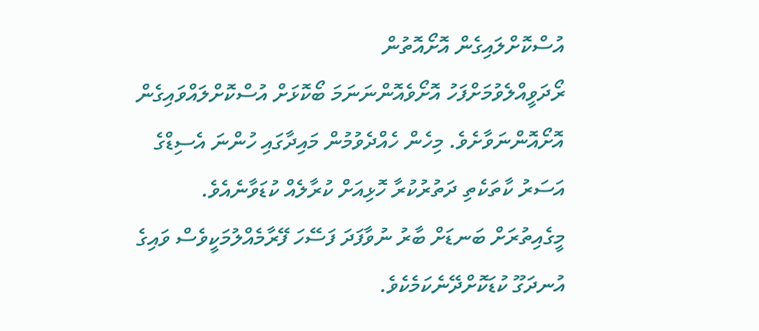އުސްކޮށްލައިގެން އޮށޯއޮތުން
ރޯދަވީއްލެވުމަށްފަހު އޮށޯވެއޮންނަނަމަ ބޯކޮޅަށް އުސްކޮށްލައްވައިގެން އޮށޯއޮންނަވާށެވެ. މިހެން ހެއްދެވުމުން މައިދާގައި ހުންނަ އެސިޑްގެ އަސަރު ކާތަކެތި ދަތުރުކުރާ ހޮޅިއަށް ކުރާލެއް ކުޑަވާނެއެވެ. މީގެއިތުރަށް ބަނޑަށް ބާރު ނުވާފަދަ ފަސޭހަ ފޭރާމެއްލުމަކީވެސް ވައިގެ އުނދަގޫ ކުޑަކޮށްދޭނެކަމެކެވެ.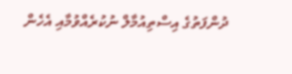ދުންފަތުގެ އިސްތިއުމާލް ނުކުރެއްވުމާއި އެހެން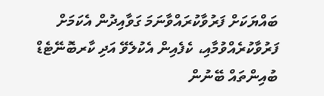ބައްޔަކަށް ފަރުވާކުރައްވާނަމަ ގަވާއިދުން އެކަމަށް ފަރުވާކުރެއްވުމާއި، ކެފެއިން އެކުލެވޭ އަދި ކާރބޮނޭޓެޑް ބުއިންތައް ބޭނުން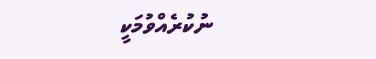ނުކުރެއްވުމަކީ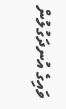ވައިގެ އުނދަގުލުން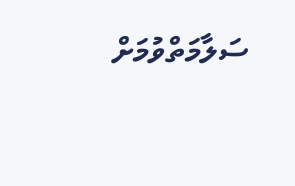ސަލާމަތްވުމަށް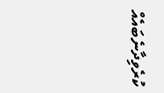ކުރެވިދާނެބައެއް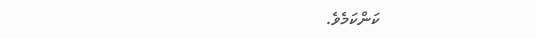ކަންކަމެވެ.